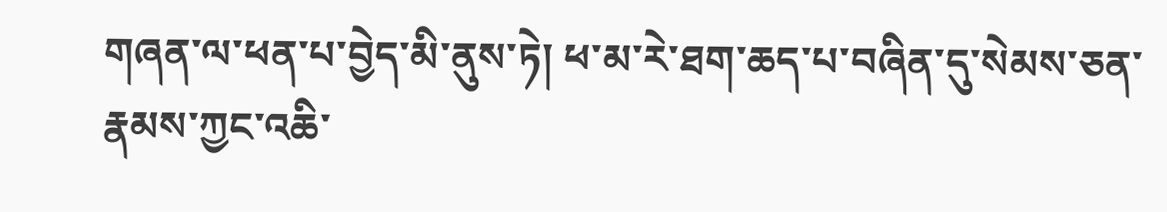གཞན་ལ་ཕན་པ་བྱེད་མི་ནུས་ཏེ། ཕ་མ་རེ་ཐག་ཆད་པ་བཞིན་དུ་སེམས་ཅན་རྣམས་ཀྱང་འཆི་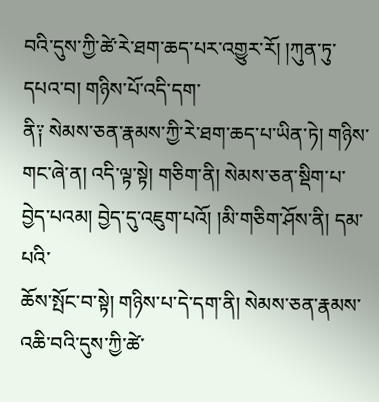བའི་དུས་ཀྱི་ཚེ་རེ་ཐག་ཆད་པར་འགྱུར་རོ། །ཀུན་ཏུ་དཔའ་བ། གཉིས་པོ་འདི་དག་
ནི༑ སེམས་ཅན་རྣམས་ཀྱི་རེ་ཐག་ཆད་པ་ཡིན་ཏེ། གཉིས་གང་ཞེ་ན། འདི་ལྟ་སྟེ། གཅིག་ནི། སེམས་ཅན་སྡིག་པ་བྱེད་པའམ། བྱེད་དུ་འཇུག་པའོ། །མི་གཅིག་ཤོས་ནི། དམ་པའི་
ཆོས་སྤོང་བ་སྟེ། གཉིས་པ་དེ་དག་ནི། སེམས་ཅན་རྣམས་འཆི་བའི་དུས་ཀྱི་ཚེ་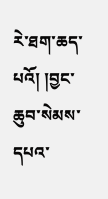རེ་ཐག་ཆད་པའོ། །བྱང་ཆུབ་སེམས་དཔའ་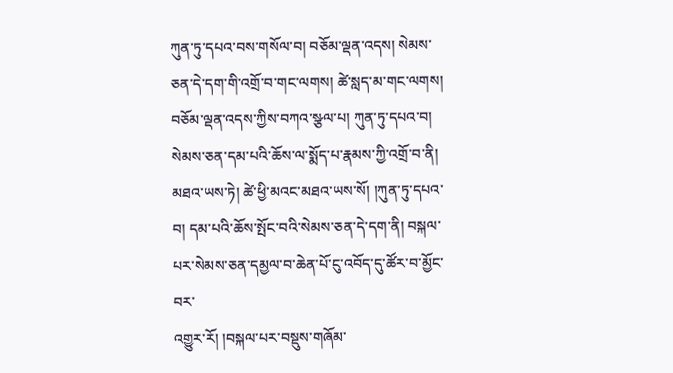ཀུན་ཏུ་དཔའ་བས་གསོལ་བ། བཅོམ་ལྡན་འདས། སེམས་
ཅན་དེ་དག་གི་འགྲོ་བ་གང་ལགས། ཚེ་སླད་མ་གང་ལགས། བཅོམ་ལྡན་འདས་ཀྱིས་བཀའ་སྩལ་པ། ཀུན་ཏུ་དཔའ་བ། སེམས་ཅན་དམ་པའི་ཆོས་ལ་སྨོད་པ་རྣམས་ཀྱི་འགྲོ་བ་ནི།
མཐའ་ཡས་ཏེ། ཚེ་ཕྱི་མའང་མཐའ་ཡས་སོ། །ཀུན་ཏུ་དཔའ་བ། དམ་པའི་ཆོས་སྤོང་བའི་སེམས་ཅན་དེ་དག་ནི། བསྐལ་པར་སེམས་ཅན་དམྱལ་བ་ཆེན་པོ་ངུ་འབོད་དུ་ཚོར་བ་མྱོང་བར་
འགྱུར་རོ། །བསྐལ་པར་བསྡུས་གཞོམ་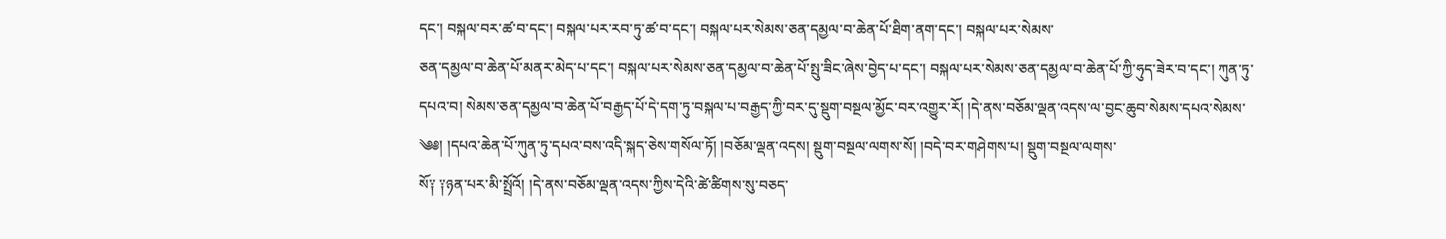དང་། བསྐལ་བར་ཚ་བ་དང་། བསྐལ་པར་རབ་ཏུ་ཚ་བ་དང་། བསྐལ་པར་སེམས་ཅན་དམྱལ་བ་ཆེན་པོ་ཐིག་ནག་དང་། བསྐལ་པར་སེམས་
ཅན་དམྱལ་བ་ཆེན་པོ་མནར་མེད་པ་དང་། བསྐལ་པར་སེམས་ཅན་དམྱལ་བ་ཆེན་པོ་སྤུ་ཟིང་ཞེས་བྱེད་པ་དང་། བསྐལ་པར་སེམས་ཅན་དམྱལ་བ་ཆེན་པོ་ཀྱི་ཧུད་ཟེར་བ་དང་། ཀུན་ཏུ་
དཔའ་བ། སེམས་ཅན་དམྱལ་བ་ཆེན་པོ་བརྒྱད་པོ་དེ་དག་ཏུ་བསྐལ་པ་བརྒྱད་ཀྱི་བར་དུ་སྡུག་བསྔལ་མྱོང་བར་འགྱུར་རོ། །དེ་ནས་བཅོམ་ལྡན་འདས་ལ་བྱང་ཆུབ་སེམས་དཔའ་སེམས་
༄༅། །དཔའ་ཆེན་པོ་ཀུན་ཏུ་དཔའ་བས་འདི་སྐད་ཅེས་གསོལ་ཏོ། །བཅོམ་ལྡན་འདས། སྡུག་བསྔལ་ལགས་སོ། །བདེ་བར་གཤེགས་པ། སྡུག་བསྔལ་ལགས་
སོ༑ ༑ཉན་པར་མི་སྤྲོའོ། །དེ་ནས་བཅོམ་ལྡན་འདས་ཀྱིས་དེའི་ཚེ་ཚིགས་སུ་བཅད་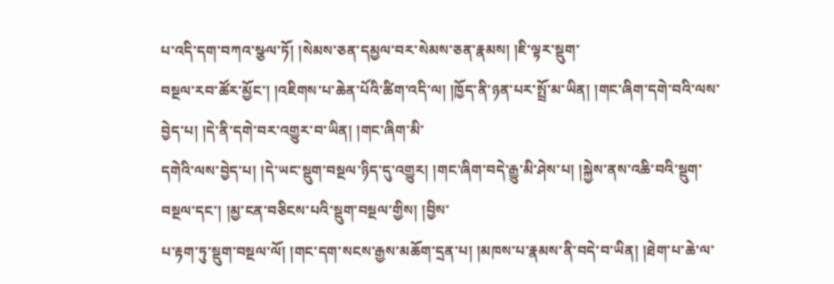པ་འདི་དག་བཀའ་སྩལ་ཏོ། །སེམས་ཅན་དམྱལ་བར་སེམས་ཅན་རྣམས། །ཇི་ལྟར་སྡུག་
བསྔལ་རབ་ཚོར་མྱོང་། །འཇིགས་པ་ཆེན་པོའི་ཚིག་འདི་ལ། །ཁྱོད་ནི་ཉན་པར་སྤྲོ་མ་ཡིན། །གང་ཞིག་དགེ་བའི་ལས་བྱེད་པ། །དེ་ནི་དགེ་བར་འགྱུར་བ་ཡིན། །གང་ཞིག་མི་
དགེའི་ལས་བྱེད་པ། །དེ་ཡང་སྡུག་བསྔལ་ཉིད་དུ་འགྱུར། །གང་ཞིག་བདེ་རྒྱུ་མི་ཤེས་པ། །སྐྱེས་ནས་འཆི་བའི་སྡུག་བསྔལ་དང་། །མྱ་ངན་བཅིངས་པའི་སྡུག་བསྔལ་གྱིས། །བྱིས་
པ་རྟག་ཏུ་སྡུག་བསྔལ་ལོ། །གང་དག་སངས་རྒྱས་མཆོག་དྲན་པ། །མཁས་པ་རྣམས་ནི་བདེ་བ་ཡིན། །ཐེག་པ་ཆེ་ལ་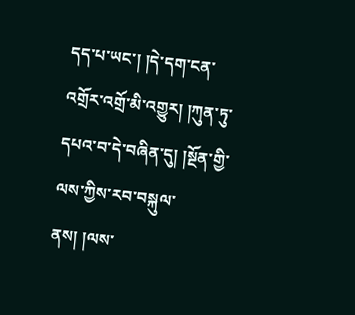དད་པ་ཡང་། །དེ་དག་ངན་འགྲོར་འགྲོ་མི་འགྱུར། །ཀུན་ཏུ་
དཔའ་བ་དེ་བཞིན་དུ། །སྔོན་གྱི་ལས་ཀྱིས་རབ་བསྐུལ་ནས། །ལས་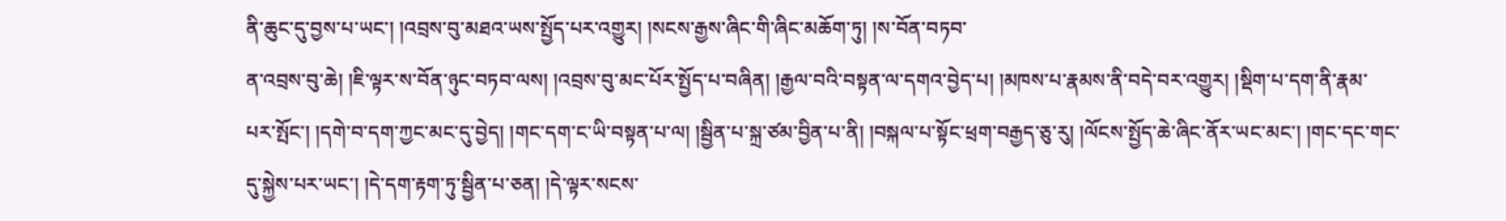ནི་ཆུང་དུ་བྱས་པ་ཡང་། །འབྲས་བུ་མཐའ་ཡས་སྤྱོད་པར་འགྱུར། །སངས་རྒྱས་ཞིང་གི་ཞིང་མཆོག་ཏུ། །ས་བོན་བཏབ་
ན་འབྲས་བུ་ཆེ། །ཇི་ལྟར་ས་བོན་ཉུང་བཏབ་ལས། །འབྲས་བུ་མང་པོར་སྤྱོད་པ་བཞིན། །རྒྱལ་བའི་བསྟན་ལ་དགའ་བྱེད་པ། །མཁས་པ་རྣམས་ནི་བདེ་བར་འགྱུར། །སྡིག་པ་དག་ནི་རྣམ་
པར་སྤོང་། །དགེ་བ་དག་ཀྱང་མང་དུ་བྱེད། །གང་དག་ང་ཡི་བསྟན་པ་ལ། །སྦྱིན་པ་སྐྲ་ཙམ་བྱིན་པ་ནི། །བསྐལ་པ་སྟོང་ཕྲག་བརྒྱད་ཅུ་རུ། །ལོངས་སྤྱོད་ཆེ་ཞིང་ནོར་ཡང་མང་། །གང་དང་གང་
དུ་སྐྱེས་པར་ཡང་། །དེ་དག་རྟག་ཏུ་སྦྱིན་པ་ཅན། །དེ་ལྟར་སངས་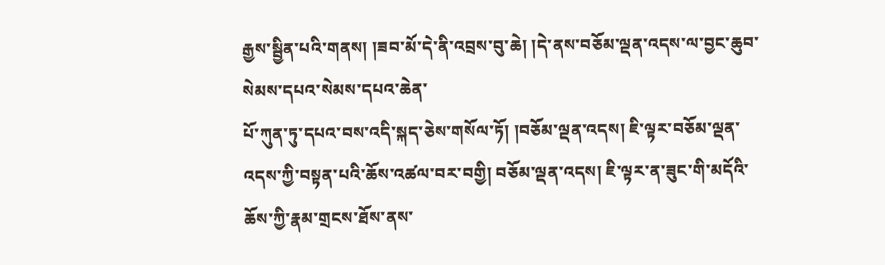རྒྱས་སྦྱིན་པའི་གནས། །ཟབ་མོ་དེ་ནི་འབྲས་བུ་ཆེ། །དེ་ནས་བཅོམ་ལྡན་འདས་ལ་བྱང་ཆུབ་སེམས་དཔའ་སེམས་དཔའ་ཆེན་
པོ་ཀུན་ཏུ་དཔའ་བས་འདི་སྐད་ཅེས་གསོལ་ཏོ། །བཅོམ་ལྡན་འདས། ཇི་ལྟར་བཅོམ་ལྡན་འདས་ཀྱི་བསྟན་པའི་ཆོས་འཚལ་བར་བགྱི། བཅོམ་ལྡན་འདས། ཇི་ལྟར་ན་ཟུང་གི་མདོའི་
ཆོས་ཀྱི་རྣམ་གྲངས་ཐོས་ནས་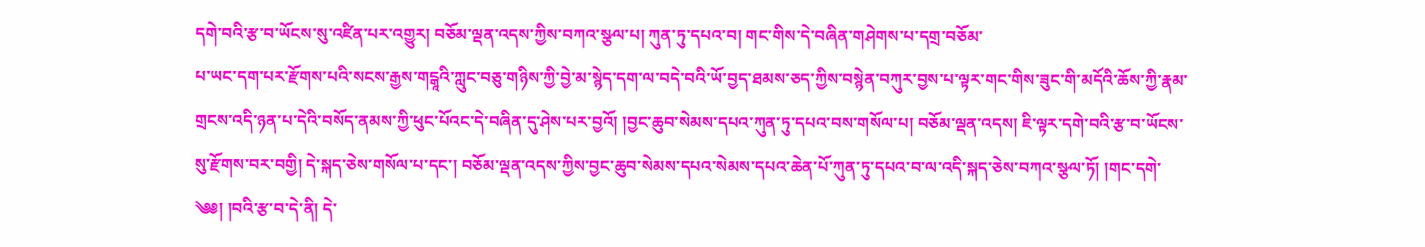དགེ་བའི་རྩ་བ་ཡོངས་སུ་འཛིན་པར་འགྱུར། བཅོམ་ལྡན་འདས་ཀྱིས་བཀའ་སྩལ་པ། ཀུན་ཏུ་དཔའ་བ། གང་གིས་དེ་བཞིན་གཤེགས་པ་དགྲ་བཅོམ་
པ་ཡང་དག་པར་རྫོགས་པའི་སངས་རྒྱས་གངྒཱའི་ཀླུང་བཅུ་གཉིས་ཀྱི་བྱེ་མ་སྙེད་དག་ལ་བདེ་བའི་ཡོ་བྱད་ཐམས་ཅད་ཀྱིས་བསྙེན་བཀུར་བྱས་པ་ལྟར་གང་གིས་ཟུང་གི་མདོའི་ཆོས་ཀྱི་རྣམ་
གྲངས་འདི་ཉན་པ་དེའི་བསོད་ནམས་ཀྱི་ཕུང་པོའང་དེ་བཞིན་དུ་ཤེས་པར་བྱའོ། །བྱང་ཆུབ་སེམས་དཔའ་ཀུན་ཏུ་དཔའ་བས་གསོལ་པ། བཅོམ་ལྡན་འདས། ཇི་ལྟར་དགེ་བའི་རྩ་བ་ཡོངས་
སུ་རྫོགས་བར་བགྱི། དེ་སྐད་ཅེས་གསོལ་པ་དང་། བཅོམ་ལྡན་འདས་ཀྱིས་བྱང་ཆུབ་སེམས་དཔའ་སེམས་དཔའ་ཆེན་པོ་ཀུན་ཏུ་དཔའ་བ་ལ་འདི་སྐད་ཅེས་བཀའ་སྩལ་ཏོ། །གང་དགེ་
༄༅། །བའི་རྩ་བ་དེ་ནི། དེ་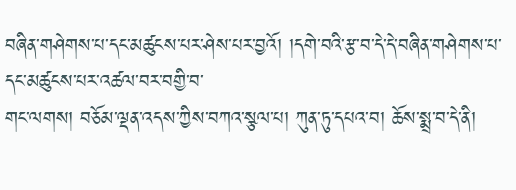བཞིན་གཤེགས་པ་དང་མཚུངས་པར་ཤེས་པར་བྱའོ། །དགེ་བའི་རྩ་བ་དེ་དེ་བཞིན་གཤེགས་པ་དང་མཚུངས་པར་འཚལ་བར་བགྱི་བ་
གང་ལགས། བཅོམ་ལྡན་འདས་ཀྱིས་བཀའ་སྩལ་པ། ཀུན་ཏུ་དཔའ་བ། ཆོས་སྨྲ་བ་དེ་ནི།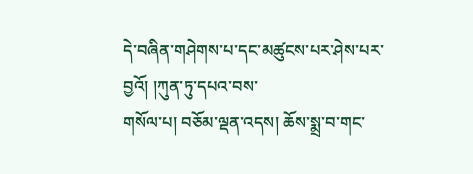དེ་བཞིན་གཤེགས་པ་དང་མཚུངས་པར་ཤེས་པར་བྱའོ། །ཀུན་ཏུ་དཔའ་བས་
གསོལ་པ། བཅོམ་ལྡན་འདས། ཆོས་སྨྲ་བ་གང་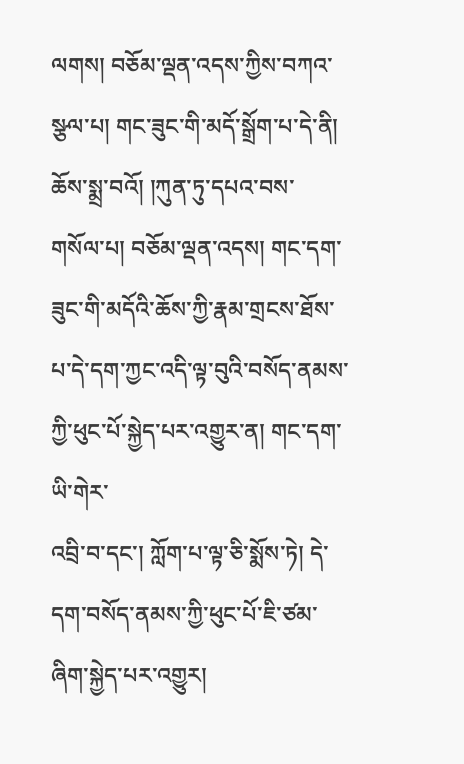ལགས། བཅོམ་ལྡན་འདས་ཀྱིས་བཀའ་སྩལ་པ། གང་ཟུང་གི་མདོ་སྒྲོག་པ་དེ་ནི། ཆོས་སྨྲ་བའོ། །ཀུན་ཏུ་དཔའ་བས་
གསོལ་པ། བཅོམ་ལྡན་འདས། གང་དག་ཟུང་གི་མདོའི་ཆོས་ཀྱི་རྣམ་གྲངས་ཐོས་པ་དེ་དག་ཀྱང་འདི་ལྟ་བུའི་བསོད་ནམས་ཀྱི་ཕུང་པོ་སྐྱེད་པར་འགྱུར་ན། གང་དག་ཡི་གེར་
འབྲི་བ་དང་། ཀློག་པ་ལྟ་ཅི་སྨོས་ཏེ། དེ་དག་བསོད་ནམས་ཀྱི་ཕུང་པོ་ཇི་ཙམ་ཞིག་སྐྱེད་པར་འགྱུར།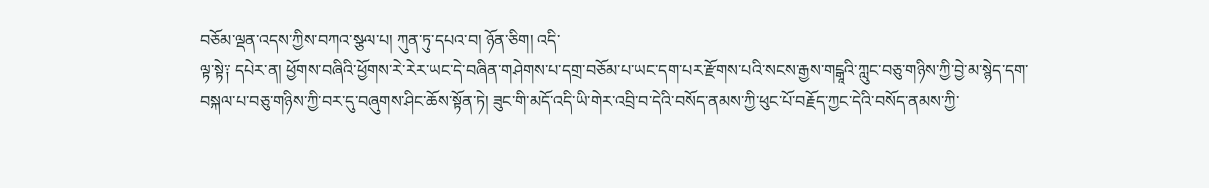བཅོམ་ལྡན་འདས་ཀྱིས་བཀའ་སྩལ་པ། ཀུན་ཏུ་དཔའ་བ། ཉོན་ཅིག། འདི་
ལྟ་སྟེ༑ དཔེར་ན། ཕྱོགས་བཞིའི་ཕྱོགས་རེ་རེར་ཡང་དེ་བཞིན་གཤེགས་པ་དགྲ་བཅོམ་པ་ཡང་དག་པར་རྫོགས་པའི་སངས་རྒྱས་གངྒཱའི་ཀླུང་བཅུ་གཉིས་ཀྱི་བྱེ་མ་སྙེད་དག་
བསྐལ་པ་བཅུ་གཉིས་ཀྱི་བར་དུ་བཞུགས་ཤིང་ཆོས་སྟོན་ཏེ། ཟུང་གི་མདོ་འདི་ཡི་གེར་འབྲི་བ་དེའི་བསོད་ནམས་ཀྱི་ཕུང་པོ་བརྗོད་ཀྱང་དེའི་བསོད་ནམས་ཀྱི་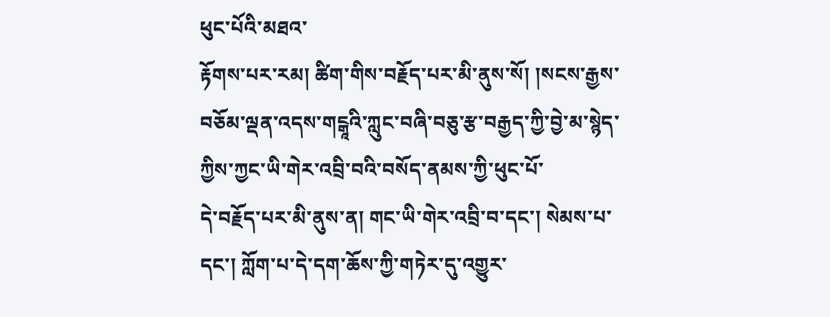ཕུང་པོའི་མཐའ་
རྟོགས་པར་རམ། ཚིག་གིས་བརྗོད་པར་མི་ནུས་སོ། །སངས་རྒྱས་བཅོམ་ལྡན་འདས་གངྒཱའི་ཀླུང་བཞི་བཅུ་རྩ་བརྒྱད་ཀྱི་བྱེ་མ་སྙེད་ཀྱིས་ཀྱང་ཡི་གེར་འབྲི་བའི་བསོད་ནམས་ཀྱི་ཕུང་པོ་
དེ་བརྗོད་པར་མི་ནུས་ན། གང་ཡི་གེར་འབྲི་བ་དང་། སེམས་པ་དང་། ཀློག་པ་དེ་དག་ཆོས་ཀྱི་གཏེར་དུ་འགྱུར་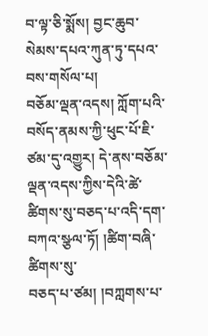བ་ལྟ་ཅི་སྨོས། བྱང་ཆུབ་སེམས་དཔའ་ཀུན་ཏུ་དཔའ་བས་གསོལ་པ།
བཅོམ་ལྡན་འདས། ཀློག་པའི་བསོད་ནམས་ཀྱི་ཕུང་པོ་ཇི་ཙམ་དུ་འགྱུར། དེ་ནས་བཅོམ་ལྡན་འདས་ཀྱིས་དེའི་ཚེ་ཚིགས་སུ་བཅད་པ་འདི་དག་བཀའ་སྩལ་ཏོ། །ཚིག་བཞི་ཚིགས་སུ་
བཅད་པ་ཙམ། །བཀླགས་པ་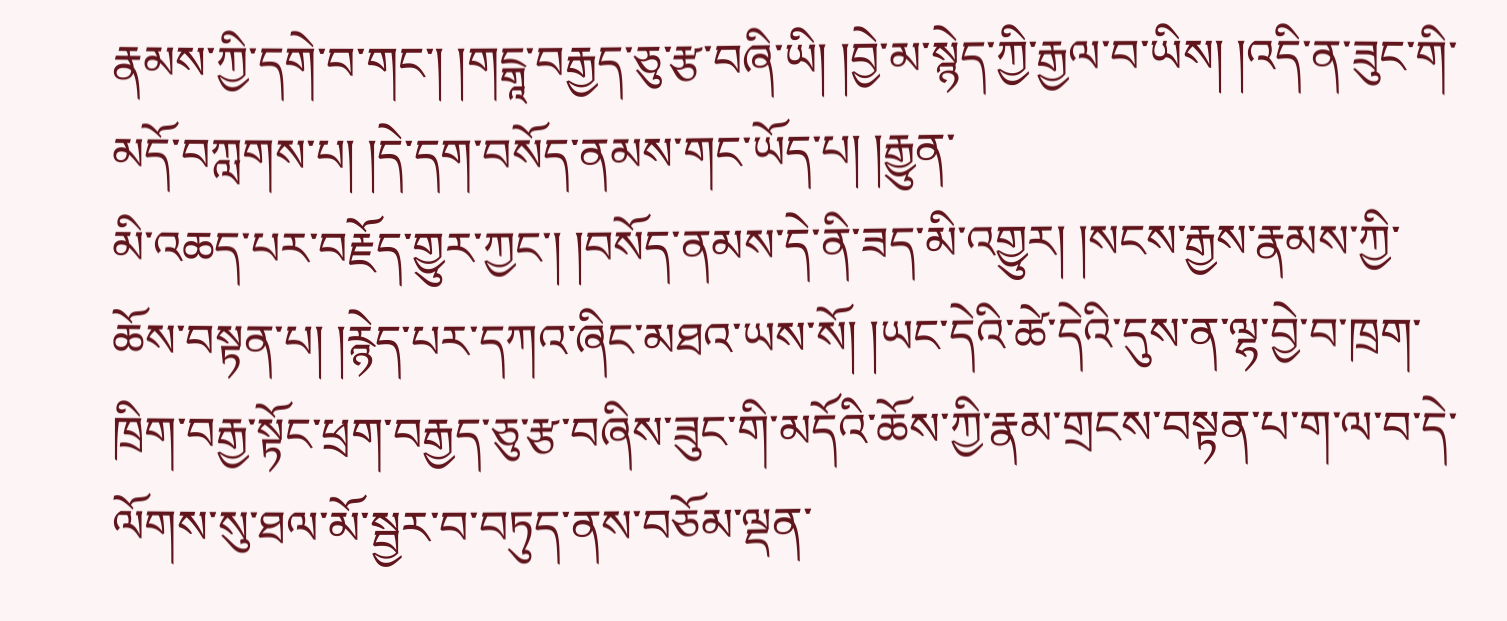རྣམས་ཀྱི་དགེ་བ་གང་། །གངྒཱ་བརྒྱད་ཅུ་རྩ་བཞི་ཡི། །བྱེ་མ་སྙེད་ཀྱི་རྒྱལ་བ་ཡིས། །འདི་ན་ཟུང་གི་མདོ་བཀླགས་པ། །དེ་དག་བསོད་ནམས་གང་ཡོད་པ། །རྒྱུན་
མི་འཆད་པར་བརྗོད་གྱུར་ཀྱང་། །བསོད་ནམས་དེ་ནི་ཟད་མི་འགྱུར། །སངས་རྒྱས་རྣམས་ཀྱི་ཆོས་བསྟན་པ། །རྙེད་པར་དཀའ་ཞིང་མཐའ་ཡས་སོ། །ཡང་དེའི་ཚེ་དེའི་དུས་ན་ལྷ་བྱེ་བ་ཁྲག་
ཁྲིག་བརྒྱ་སྟོང་ཕྲག་བརྒྱད་ཅུ་རྩ་བཞིས་ཟུང་གི་མདོའི་ཆོས་ཀྱི་རྣམ་གྲངས་བསྟན་པ་ག་ལ་བ་དེ་ལོགས་སུ་ཐལ་མོ་སྦྱར་བ་བཏུད་ནས་བཅོམ་ལྡན་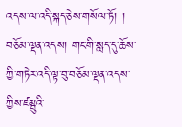འདས་ལ་འདི་སྐད་ཅེས་གསོལ་ཏོ། །
བཅོམ་ལྡན་འདས། གང་གི་སླད་དུ་ཆོས་ཀྱི་གཏེར་འདི་ལྟ་བུ་བཅོམ་ལྡན་འདས་ཀྱིས་ཛམྦུའི་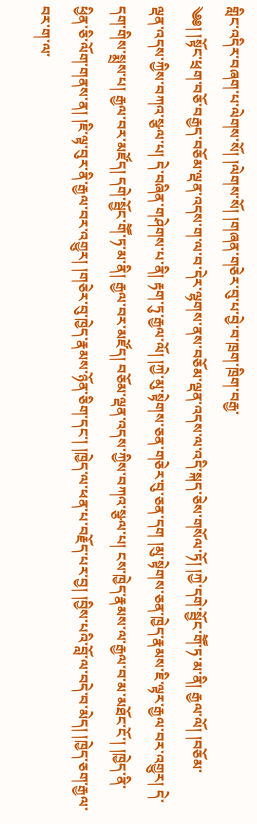གླིང་འདིར་བཞག་པ་ལེགས་སོ། །ལེགས་སོ། །གཞན་གཅེར་བུ་པ་བྱེ་བ་ཁྲག་ཁྲིག་བརྒྱ་
༄༅། །སྟོང་ཕྲག་བཅོ་བརྒྱད་བཅོམ་ལྡན་འདས་ག་ལ་བ་དེར་ལྷགས་ནས་བཅོམ་ལྡན་འདས་ལ་འདི་སྐད་ཅེས་གསོལ་ཏོ། །ཀྱེ་དགེ་སྦྱོང་གཽ་ཏ་མ་ནི། རྒྱལ་ལོ། །བཅོམ་
ལྡན་འདས་ཀྱིས་བཀའ་སྩལ་པ། དེ་བཞིན་གཤེགས་པ་ནི། རྟག་ཏུ་རྒྱལ་ལོ། །ཀྱེ་མུ་སྟེགས་ཅན་གཅེར་བུ་ཅན་དག །མུ་སྟེགས་ཅན་ཁྱེད་རྣམས་ཇི་ལྟར་རྒྱལ་བར་འགྱུར། དེ་
དག་གིས་སྨྲས་པ། རྒྱལ་བར་མཛོད། དགེ་སྦྱོང་གཽ་ཏ་མ་ནི། རྒྱལ་བར་མཛོད། བཅོམ་ལྡན་འདས་ཀྱིས་བཀའ་སྩལ་པ། ངས་ཁྱེད་རྣམས་ལ་རྒྱལ་བ་མ་མཐོང་ངོ་། །ཁྱེད་ནི་
ཕྱིན་ཅི་ལོག་གནས་ན། །ཇི་ལྟ་བུར་ནི་རྒྱལ་བར་འགྱུར། །གཅེར་བུ་ཁྱེད་རྣམས་ཉོན་ཅིག་དང་། །ཁྱེད་ལ་ཕན་པ་བརྗོད་པར་བྱ། །བྱིས་པའི་བློ་ལ་བདེ་བ་མེད། །ཁྱེད་ཅག་རྒྱལ་
བར་ག་ལ་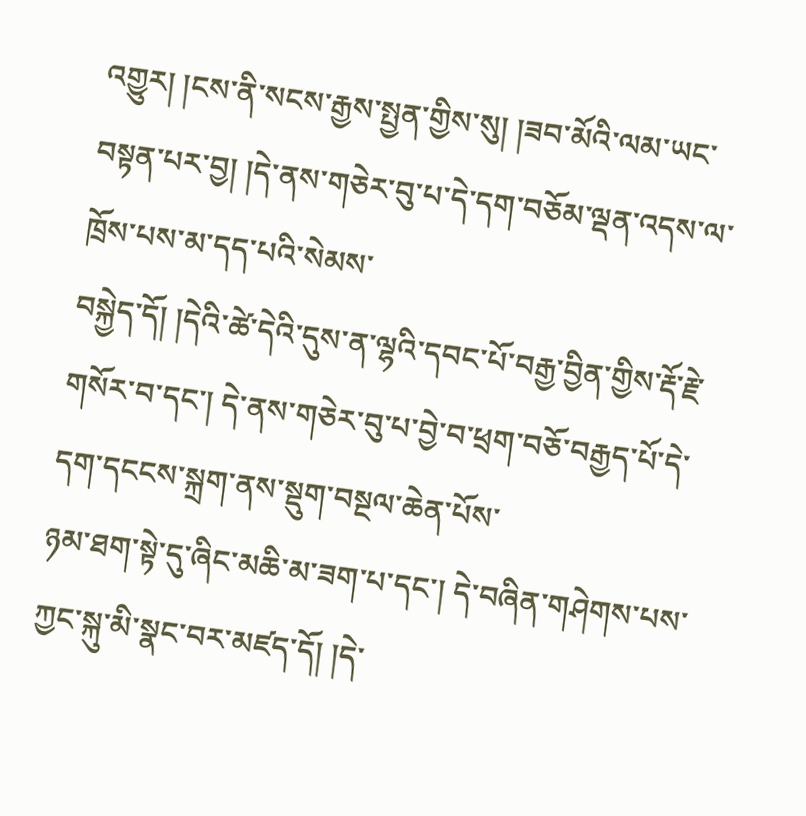འགྱུར། །ངས་ནི་སངས་རྒྱས་སྤྱན་གྱིས་སུ། །ཟབ་མོའི་ལམ་ཡང་བསྟན་པར་བྱ། །དེ་ནས་གཅེར་བུ་པ་དེ་དག་བཅོམ་ལྡན་འདས་ལ་ཁྲོས་པས་མ་དད་པའི་སེམས་
བསྐྱེད་དོ། །དེའི་ཚེ་དེའི་དུས་ན་ལྷའི་དབང་པོ་བརྒྱ་བྱིན་གྱིས་རྡོ་རྗེ་གསོར་བ་དང་། དེ་ནས་གཅེར་བུ་པ་བྱེ་བ་ཕྲག་བཅོ་བརྒྱད་པོ་དེ་དག་དངངས་སྐྲག་ནས་སྡུག་བསྔལ་ཆེན་པོས་
ཉམ་ཐག་སྟེ་དུ་ཞིང་མཆི་མ་ཟག་པ་དང་། དེ་བཞིན་གཤེགས་པས་ཀྱང་སྐུ་མི་སྣང་བར་མཛད་དོ། །དེ་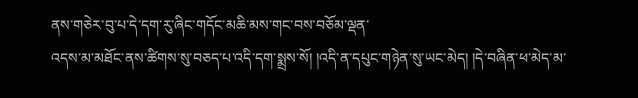ནས་གཅེར་བུ་པ་དེ་དག་རུ་ཞིང་གདོང་མཆི་མས་གང་བས་བཅོམ་ལྡན་
འདས་མ་མཐོང་ནས་ཚིགས་སུ་བཅད་པ་འདི་དག་སྨྲས་སོ། །འདི་ན་དཔུང་གཉེན་སུ་ཡང་མེད། །དེ་བཞིན་ཕ་མེད་མ་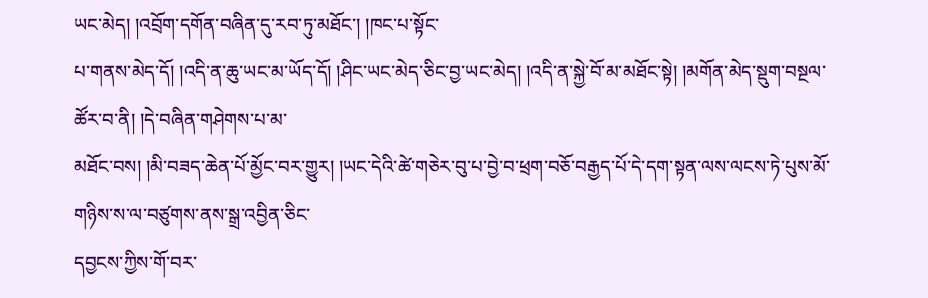ཡང་མེད། །འབྲོག་དགོན་བཞིན་དུ་རབ་ཏུ་མཐོང་། །ཁང་པ་སྟོང་
པ་གནས་མེད་དོ། །འདི་ན་ཆུ་ཡང་མ་ཡོད་དོ། །ཤིང་ཡང་མེད་ཅིང་བྱ་ཡང་མེད། །འདི་ན་སྐྱེ་བོ་མ་མཐོང་སྟེ། །མགོན་མེད་སྡུག་བསྔལ་ཚོར་བ་ནི། །དེ་བཞིན་གཤེགས་པ་མ་
མཐོང་བས། །མི་བཟད་ཆེན་པོ་མྱོང་བར་གྱུར། །ཡང་དེའི་ཚེ་གཅེར་བུ་པ་བྱེ་བ་ཕྲག་བཅོ་བརྒྱད་པོ་དེ་དག་སྟན་ལས་ལངས་ཏེ་པུས་མོ་གཉིས་ས་ལ་བཙུགས་ནས་སྒྲ་འབྱིན་ཅིང་
དབྱངས་ཀྱིས་གོ་བར་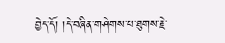བྱེད་དོ། །དེ་བཞིན་གཤེགས་པ་ཐུགས་རྗེ་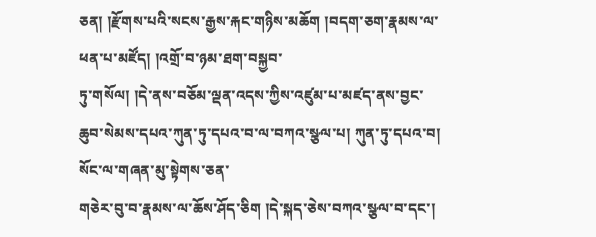ཅན། །རྫོགས་པའི་སངས་རྒྱས་རྐང་གཉིས་མཆོག །བདག་ཅག་རྣམས་ལ་ཕན་པ་མཛོད། །འགྲོ་བ་ཉམ་ཐག་བསྐྱབ་
ཏུ་གསོལ། །དེ་ནས་བཅོམ་ལྡན་འདས་ཀྱིས་འཛུམ་པ་མཛད་ནས་བྱང་ཆུབ་སེམས་དཔའ་ཀུན་ཏུ་དཔའ་བ་ལ་བཀའ་སྩལ་པ། ཀུན་ཏུ་དཔའ་བ། སོང་ལ་གཞན་མུ་སྟེགས་ཅན་
གཅེར་བུ་བ་རྣམས་ལ་ཆོས་ཤོད་ཅིག །དེ་སྐད་ཅེས་བཀའ་སྩལ་བ་དང་།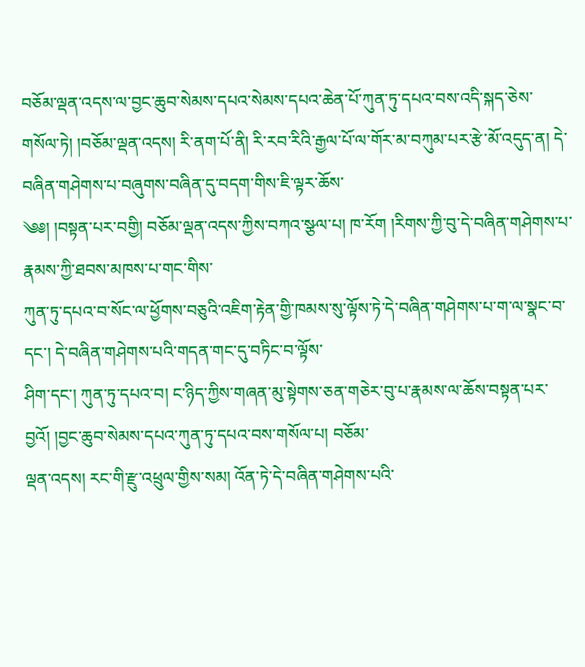བཅོམ་ལྡན་འདས་ལ་བྱང་ཆུབ་སེམས་དཔའ་སེམས་དཔའ་ཆེན་པོ་ཀུན་ཏུ་དཔའ་བས་འདི་སྐད་ཅེས་
གསོལ་ཏེ། །བཅོམ་ལྡན་འདས། རི་ནག་པོ་ནི། རི་རབ་རིའི་རྒྱལ་པོ་ལ་གོར་མ་བཀུམ་པར་རྩེ་མོ་འདུད་ན། དེ་བཞིན་གཤེགས་པ་བཞུགས་བཞིན་དུ་བདག་གིས་ཇི་ལྟར་ཆོས་
༄༅། །བསྟན་པར་བགྱི། བཅོམ་ལྡན་འདས་ཀྱིས་བཀའ་སྩལ་པ། ཁ་རོག །རིགས་ཀྱི་བུ་དེ་བཞིན་གཤེགས་པ་རྣམས་ཀྱི་ཐབས་མཁས་པ་གང་གིས་
ཀུན་ཏུ་དཔའ་བ་སོང་ལ་ཕྱོགས་བཅུའི་འཇིག་རྟེན་གྱི་ཁམས་སུ་ལྟོས་ཏེ་དེ་བཞིན་གཤེགས་པ་ག་ལ་སྣང་བ་དང་། དེ་བཞིན་གཤེགས་པའི་གདན་གང་དུ་བཏིང་བ་ལྟོས་
ཤིག་དང་། ཀུན་ཏུ་དཔའ་བ། ང་ཉིད་ཀྱིས་གཞན་མུ་སྟེགས་ཅན་གཅེར་བུ་པ་རྣམས་ལ་ཆོས་བསྟན་པར་བྱའོ། །བྱང་ཆུབ་སེམས་དཔའ་ཀུན་ཏུ་དཔའ་བས་གསོལ་པ། བཅོམ་
ལྡན་འདས། རང་གི་རྫུ་འཕྲུལ་གྱིས་སམ། འོན་ཏེ་དེ་བཞིན་གཤེགས་པའི་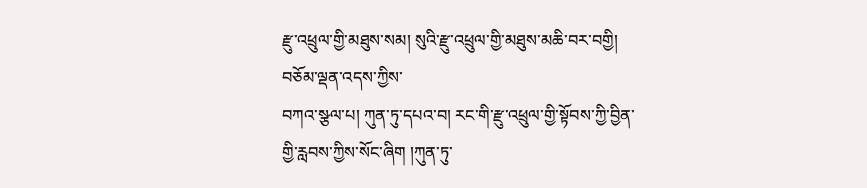རྫུ་འཕྲུལ་གྱི་མཐུས་སམ། སུའི་རྫུ་འཕྲུལ་གྱི་མཐུས་མཆི་བར་བགྱི། བཅོམ་ལྡན་འདས་ཀྱིས་
བཀའ་སྩལ་པ། ཀུན་ཏུ་དཔའ་བ། རང་གི་རྫུ་འཕྲུལ་གྱི་སྟོབས་ཀྱི་བྱིན་གྱི་རླབས་ཀྱིས་སོང་ཞིག །ཀུན་ཏུ་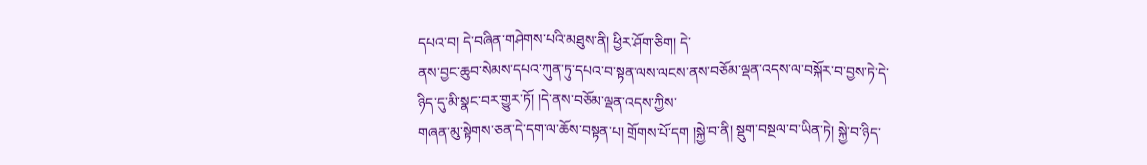དཔའ་བ། དེ་བཞིན་གཤེགས་པའི་མཐུས་ནི། ཕྱིར་ཤོག་ཅིག། དེ་
ནས་བྱང་ཆུབ་སེམས་དཔའ་ཀུན་ཏུ་དཔའ་བ་སྟན་ལས་ལངས་ནས་བཅོམ་ལྡན་འདས་ལ་བསྐོར་བ་བྱས་ཏེ་དེ་ཉིད་དུ་མི་སྣང་བར་གྱུར་ཏོ། །དེ་ནས་བཅོམ་ལྡན་འདས་ཀྱིས་
གཞན་མུ་སྟེགས་ཅན་དེ་དག་ལ་ཆོས་བསྟན་པ། གྲོགས་པོ་དག །སྐྱེ་བ་ནི། སྡུག་བསྔལ་བ་ཡིན་ཏེ། སྐྱེ་བ་ཉིད་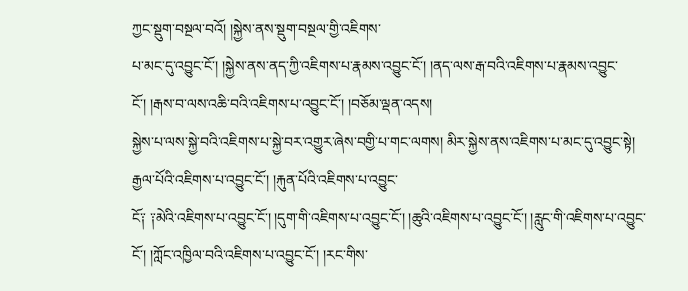ཀྱང་སྡུག་བསྔལ་བའོ། །སྐྱེས་ནས་སྡུག་བསྔལ་གྱི་འཇིགས་
པ་མང་དུ་འབྱུང་ངོ་། །སྐྱེས་ནས་ནད་ཀྱི་འཇིགས་པ་རྣམས་འབྱུང་ངོ་། །ནད་ལས་རྒ་བའི་འཇིགས་པ་རྣམས་འབྱུང་ངོ་། །རྒས་བ་ལས་འཆི་བའི་འཇིགས་པ་འབྱུང་ངོ་། །བཅོམ་ལྡན་འདས།
སྐྱེས་པ་ལས་སྐྱེ་བའི་འཇིགས་པ་སྐྱེ་བར་འགྱུར་ཞེས་བགྱི་པ་གང་ལགས། མིར་སྐྱེས་ནས་འཇིགས་པ་མང་དུ་འབྱུང་སྟེ། རྒྱལ་པོའི་འཇིགས་པ་འབྱུང་ངོ་། །རྐུན་པོའི་འཇིགས་པ་འབྱུང་
ངོ༑ ༑མེའི་འཇིགས་པ་འབྱུང་ངོ་། །དུག་གི་འཇིགས་པ་འབྱུང་ངོ་། །ཆུའི་འཇིགས་པ་འབྱུང་ངོ་། །རླུང་གི་འཇིགས་པ་འབྱུང་ངོ་། །ཀློང་འཁྱིལ་བའི་འཇིགས་པ་འབྱུང་ངོ་། །རང་གིས་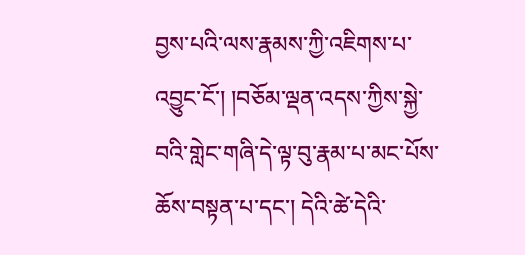བྱས་པའི་ལས་རྣམས་ཀྱི་འཇིགས་པ་འབྱུང་ངོ་། །བཅོམ་ལྡན་འདས་ཀྱིས་སྐྱེ་བའི་གླེང་གཞི་དེ་ལྟ་བུ་རྣམ་པ་མང་པོས་ཆོས་བསྟན་པ་དང་། དེའི་ཚེ་དེའི་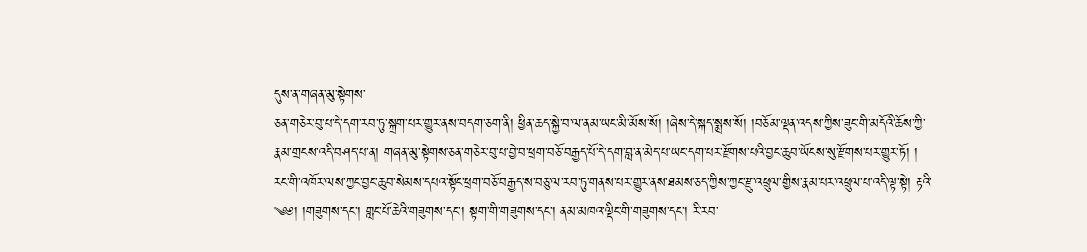དུས་ན་གཞན་མུ་སྟེགས་
ཅན་གཅེར་བུ་པ་དེ་དག་རབ་ཏུ་སྐྲག་པར་གྱུར་ནས་བདག་ཅག་ནི། ཕྱིན་ཆད་སྐྱེ་བ་ལ་ནམ་ཡང་མི་མོས་སོ། །ཞེས་དེ་སྐད་སྨྲས་སོ། །བཅོམ་ལྡན་འདས་ཀྱིས་ཟུང་གི་མདོའི་ཆོས་ཀྱི་
རྣམ་གྲངས་འདི་བཤད་པ་ན། གཞན་མུ་སྟེགས་ཅན་གཅེར་བུ་པ་བྱེ་བ་ཕྲག་བཅོ་བརྒྱད་པོ་དེ་དག་བླ་ན་མེད་པ་ཡང་དག་པར་རྫོགས་པའི་བྱང་ཆུབ་ཡོངས་སུ་རྫོགས་པར་གྱུར་ཏོ། །
རང་གི་འཁོར་ལས་ཀྱང་བྱང་ཆུབ་སེམས་དཔའ་སྟོང་ཕྲག་བཅོ་བརྒྱད་ས་བཅུ་ལ་རབ་ཏུ་གནས་པར་གྱུར་ནས་ཐམས་ཅད་ཀྱིས་ཀྱང་རྫུ་འཕྲུལ་གྱིས་རྣམ་པར་འཕྲུལ་པ་འདི་ལྟ་སྟེ། རྟའི་
༄༅། །གཟུགས་དང་། གླང་པོ་ཆེའི་གཟུགས་དང་། སྟག་གི་གཟུགས་དང་། ནམ་མཁའ་ལྡིང་གི་གཟུགས་དང་། རི་རབ་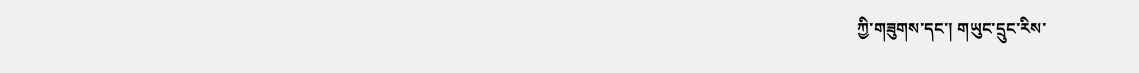ཀྱི་གཟུགས་དང་། གཡུང་དྲུང་རིས་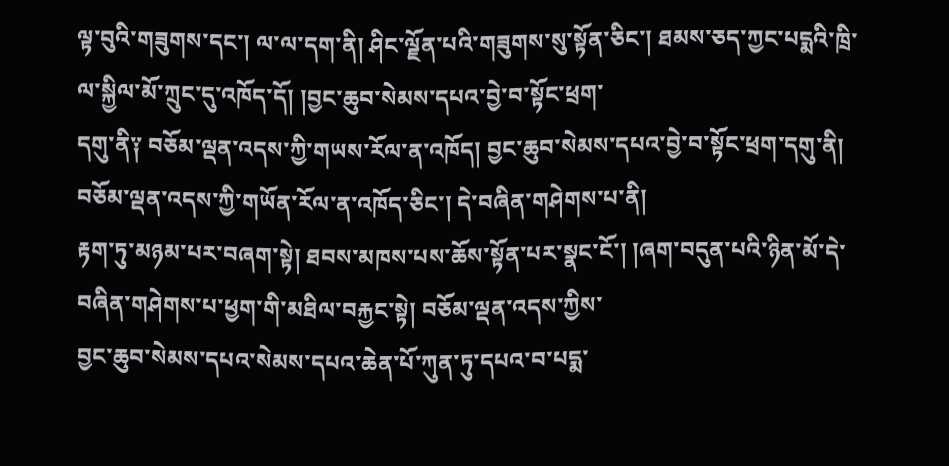ལྟ་བུའི་གཟུགས་དང་། ལ་ལ་དག་ནི། ཤིང་ལྗོན་པའི་གཟུགས་སུ་སྟོན་ཅིང་། ཐམས་ཅད་ཀྱང་པདྨའི་ཁྲི་ལ་སྐྱིལ་མོ་ཀྲུང་དུ་འཁོད་དོ། །བྱང་ཆུབ་སེམས་དཔའ་བྱེ་བ་སྟོང་ཕྲག་
དགུ་ནི༑ བཅོམ་ལྡན་འདས་ཀྱི་གཡས་རོལ་ན་འཁོད། བྱང་ཆུབ་སེམས་དཔའ་བྱེ་བ་སྟོང་ཕྲག་དགུ་ནི། བཅོམ་ལྡན་འདས་ཀྱི་གཡོན་རོལ་ན་འཁོད་ཅིང་། དེ་བཞིན་གཤེགས་པ་ནི།
རྟག་ཏུ་མཉམ་པར་བཞག་སྟེ། ཐབས་མཁས་པས་ཆོས་སྟོན་པར་སྣང་ངོ་། །ཞག་བདུན་པའི་ཉིན་མོ་དེ་བཞིན་གཤེགས་པ་ཕྱག་གི་མཐིལ་བརྐྱང་སྟེ། བཅོམ་ལྡན་འདས་ཀྱིས་
བྱང་ཆུབ་སེམས་དཔའ་སེམས་དཔའ་ཆེན་པོ་ཀུན་ཏུ་དཔའ་བ་པདྨ་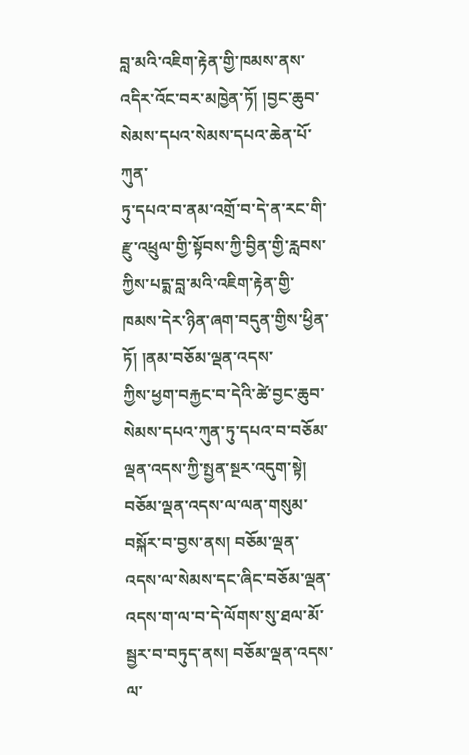བླ་མའི་འཇིག་རྟེན་གྱི་ཁམས་ནས་འདིར་འོང་བར་མཁྱེན་ཏོ། །བྱང་ཆུབ་སེམས་དཔའ་སེམས་དཔའ་ཆེན་པོ་ཀུན་
ཏུ་དཔའ་བ་ནམ་འགྲོ་བ་དེ་ན་རང་གི་རྫུ་འཕྲུལ་གྱི་སྟོབས་ཀྱི་བྱིན་གྱི་རླབས་ཀྱིས་པདྨ་བླ་མའི་འཇིག་རྟེན་གྱི་ཁམས་དེར་ཉིན་ཞག་བདུན་གྱིས་ཕྱིན་ཏོ། །ནམ་བཅོམ་ལྡན་འདས་
ཀྱིས་ཕྱག་བརྐྱང་བ་དེའི་ཚེ་བྱང་ཆུབ་སེམས་དཔའ་ཀུན་ཏུ་དཔའ་བ་བཅོམ་ལྡན་འདས་ཀྱི་སྤྱན་སྔར་འདུག་སྟེ། བཅོམ་ལྡན་འདས་ལ་ལན་གསུམ་བསྐོར་བ་བྱས་ནས། བཅོམ་ལྡན་
འདས་ལ་སེམས་དང་ཞིང་བཅོམ་ལྡན་འདས་ག་ལ་བ་དེ་ལོགས་སུ་ཐལ་མོ་སྦྱར་བ་བཏུད་ནས། བཅོམ་ལྡན་འདས་ལ་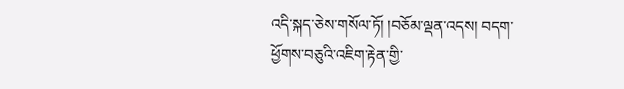འདི་སྐད་ཅེས་གསོལ་ཏོ། །བཅོམ་ལྡན་འདས། བདག་
ཕྱོགས་བཅུའི་འཇིག་རྟེན་གྱི་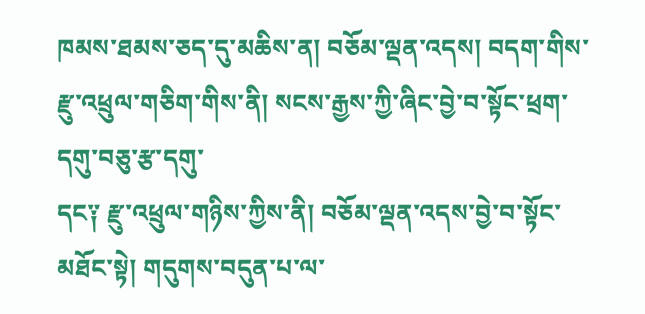ཁམས་ཐམས་ཅད་དུ་མཆིས་ན། བཅོམ་ལྡན་འདས། བདག་གིས་རྫུ་འཕྲུལ་གཅིག་གིས་ནི། སངས་རྒྱས་ཀྱི་ཞིང་བྱེ་བ་སྟོང་ཕྲག་དགུ་བཅུ་རྩ་དགུ་
དང༑ རྫུ་འཕྲུལ་གཉིས་ཀྱིས་ནི། བཅོམ་ལྡན་འདས་བྱེ་བ་སྟོང་མཐོང་སྟེ། གདུགས་བདུན་པ་ལ་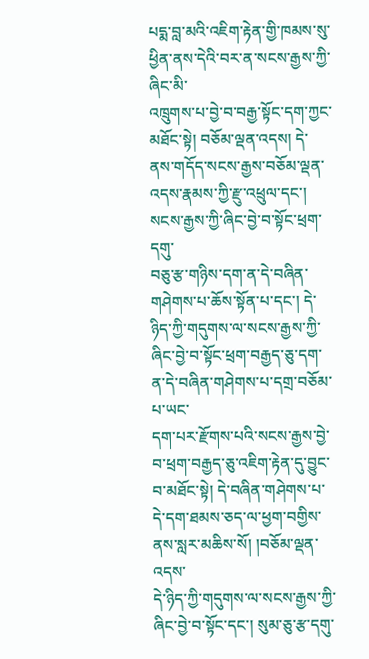པདྨ་བླ་མའི་འཇིག་རྟེན་གྱི་ཁམས་སུ་ཕྱིན་ནས་དེའི་བར་ན་སངས་རྒྱས་ཀྱི་ཞིང་མི་
འཁྲུགས་པ་བྱེ་བ་བརྒྱ་སྟོང་དག་ཀྱང་མཐོང་སྟེ། བཅོམ་ལྡན་འདས། དེ་ནས་གདོད་སངས་རྒྱས་བཅོམ་ལྡན་འདས་རྣམས་ཀྱི་རྫུ་འཕྲུལ་དང་། སངས་རྒྱས་ཀྱི་ཞིང་བྱེ་བ་སྟོང་ཕྲག་དགུ་
བཅུ་རྩ་གཉིས་དག་ན་དེ་བཞིན་གཤེགས་པ་ཆོས་སྟོན་པ་དང་། དེ་ཉིད་ཀྱི་གདུགས་ལ་སངས་རྒྱས་ཀྱི་ཞིང་བྱེ་བ་སྟོང་ཕྲག་བརྒྱད་ཅུ་དག་ན་དེ་བཞིན་གཤེགས་པ་དགྲ་བཅོམ་པ་ཡང་
དག་པར་རྫོགས་པའི་སངས་རྒྱས་བྱེ་བ་ཕྲག་བརྒྱད་ཅུ་འཇིག་རྟེན་དུ་བྱུང་བ་མཐོང་སྟེ། དེ་བཞིན་གཤེགས་པ་དེ་དག་ཐམས་ཅད་ལ་ཕྱག་བགྱིས་ནས་སླར་མཆིས་སོ། །བཅོམ་ལྡན་འདས་
དེ་ཉིད་ཀྱི་གདུགས་ལ་སངས་རྒྱས་ཀྱི་ཞིང་བྱེ་བ་སྟོང་དང་། སུམ་ཅུ་རྩ་དགུ་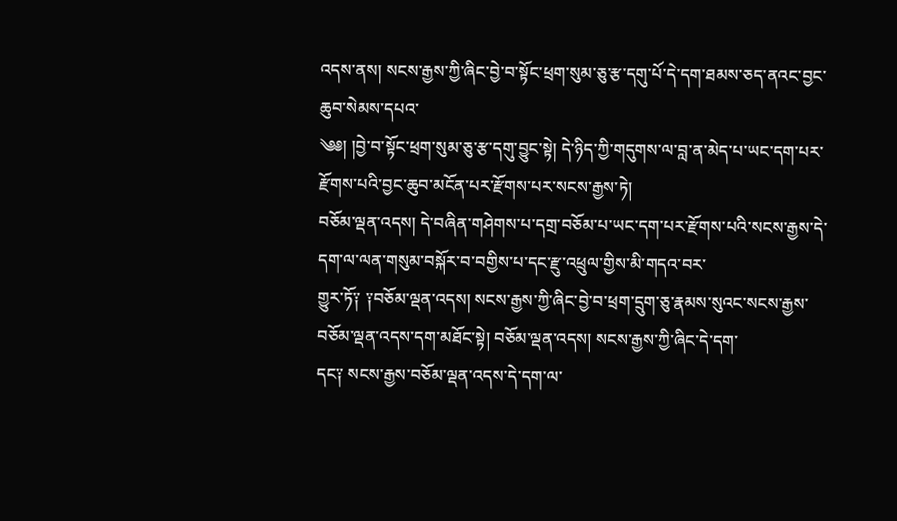འདས་ནས། སངས་རྒྱས་ཀྱི་ཞིང་བྱེ་བ་སྟོང་ཕྲག་སུམ་ཅུ་རྩ་དགུ་པོ་དེ་དག་ཐམས་ཅད་ནའང་བྱང་ཆུབ་སེམས་དཔའ་
༄༅། །བྱེ་བ་སྟོང་ཕྲག་སུམ་ཅུ་རྩ་དགུ་བྱུང་སྟེ། དེ་ཉིད་ཀྱི་གདུགས་ལ་བླ་ན་མེད་པ་ཡང་དག་པར་རྫོགས་པའི་བྱང་ཆུབ་མངོན་པར་རྫོགས་པར་སངས་རྒྱས་ཏེ།
བཅོམ་ལྡན་འདས། དེ་བཞིན་གཤེགས་པ་དགྲ་བཅོམ་པ་ཡང་དག་པར་རྫོགས་པའི་སངས་རྒྱས་དེ་དག་ལ་ལན་གསུམ་བསྐོར་བ་བགྱིས་པ་དང་རྫུ་འཕྲུལ་གྱིས་མི་གདའ་བར་
གྱུར་ཏོ༑ ༑བཅོམ་ལྡན་འདས། སངས་རྒྱས་ཀྱི་ཞིང་བྱེ་བ་ཕྲག་དྲུག་ཅུ་རྣམས་སུའང་སངས་རྒྱས་བཅོམ་ལྡན་འདས་དག་མཐོང་སྟེ། བཅོམ་ལྡན་འདས། སངས་རྒྱས་ཀྱི་ཞིང་དེ་དག་
དང༑ སངས་རྒྱས་བཅོམ་ལྡན་འདས་དེ་དག་ལ་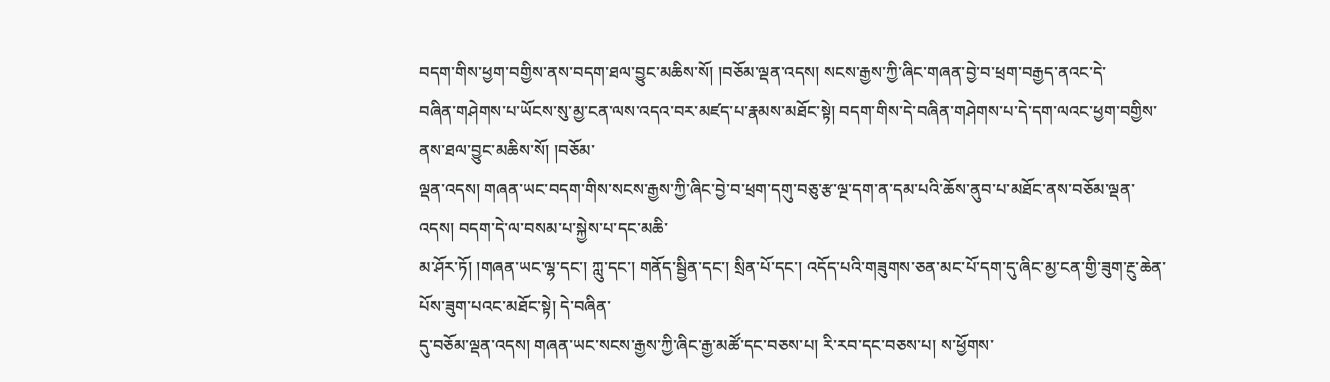བདག་གིས་ཕྱག་བགྱིས་ནས་བདག་ཐལ་བྱུང་མཆིས་སོ། །བཅོམ་ལྡན་འདས། སངས་རྒྱས་ཀྱི་ཞིང་གཞན་བྱེ་བ་ཕྲག་བརྒྱད་ནའང་དེ་
བཞིན་གཤེགས་པ་ཡོངས་སུ་མྱ་ངན་ལས་འདའ་བར་མཛད་པ་རྣམས་མཐོང་སྟེ། བདག་གིས་དེ་བཞིན་གཤེགས་པ་དེ་དག་ལའང་ཕྱག་བགྱིས་ནས་ཐལ་བྱུང་མཆིས་སོ། །བཅོམ་
ལྡན་འདས། གཞན་ཡང་བདག་གིས་སངས་རྒྱས་ཀྱི་ཞིང་བྱེ་བ་ཕྲག་དགུ་བཅུ་རྩ་ལྔ་དག་ན་དམ་པའི་ཆོས་ནུབ་པ་མཐོང་ནས་བཅོམ་ལྡན་འདས། བདག་དེ་ལ་བསམ་པ་སྐྱེས་པ་དང་མཆི་
མ་ཤོར་ཏོ། །གཞན་ཡང་ལྷ་དང་། ཀླུ་དང་། གནོད་སྦྱིན་དང་། སྲིན་པོ་དང་། འདོད་པའི་གཟུགས་ཅན་མང་པོ་དག་དུ་ཞིང་མྱ་ངན་གྱི་ཟུག་རྔུ་ཆེན་པོས་ཟུག་པའང་མཐོང་སྟེ། དེ་བཞིན་
དུ་བཅོམ་ལྡན་འདས། གཞན་ཡང་སངས་རྒྱས་ཀྱི་ཞིང་རྒྱ་མཚོ་དང་བཅས་པ། རི་རབ་དང་བཅས་པ། ས་ཕྱོགས་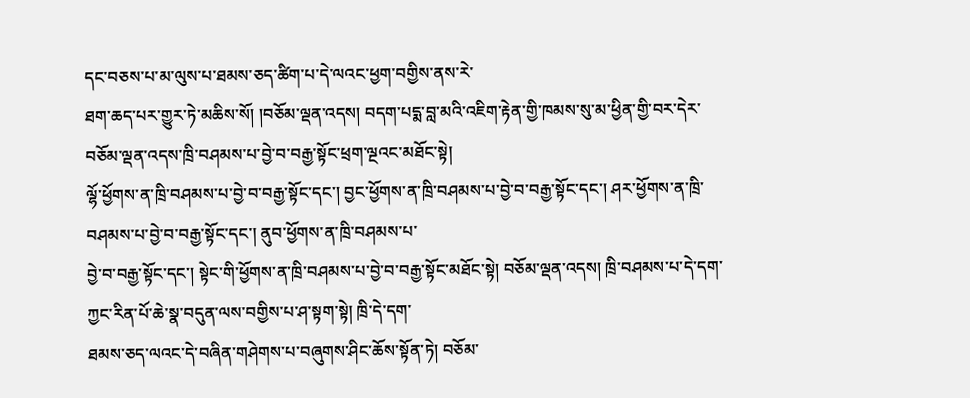དང་བཅས་པ་མ་ལུས་པ་ཐམས་ཅད་ཚིག་པ་དེ་ལའང་ཕྱག་བགྱིས་ནས་རེ་
ཐག་ཆད་པར་གྱུར་ཏེ་མཆིས་སོ། །བཅོམ་ལྡན་འདས། བདག་པདྨ་བླ་མའི་འཇིག་རྟེན་གྱི་ཁམས་སུ་མ་ཕྱིན་གྱི་བར་དེར་བཅོམ་ལྡན་འདས་ཁྲི་བཤམས་པ་བྱེ་བ་བརྒྱ་སྟོང་ཕྲག་ལྔའང་མཐོང་སྟེ།
ལྷོ་ཕྱོགས་ན་ཁྲི་བཤམས་པ་བྱེ་བ་བརྒྱ་སྟོང་དང་། བྱང་ཕྱོགས་ན་ཁྲི་བཤམས་པ་བྱེ་བ་བརྒྱ་སྟོང་དང་། ཤར་ཕྱོགས་ན་ཁྲི་བཤམས་པ་བྱེ་བ་བརྒྱ་སྟོང་དང་། ནུབ་ཕྱོགས་ན་ཁྲི་བཤམས་པ་
བྱེ་བ་བརྒྱ་སྟོང་དང་། སྟེང་གི་ཕྱོགས་ན་ཁྲི་བཤམས་པ་བྱེ་བ་བརྒྱ་སྟོང་མཐོང་སྟེ། བཅོམ་ལྡན་འདས། ཁྲི་བཤམས་པ་དེ་དག་ཀྱང་རིན་པོ་ཆེ་སྣ་བདུན་ལས་བགྱིས་པ་ཤ་སྟག་སྟེ། ཁྲི་དེ་དག་
ཐམས་ཅད་ལའང་དེ་བཞིན་གཤེགས་པ་བཞུགས་ཤིང་ཆོས་སྟོན་ཏེ། བཅོམ་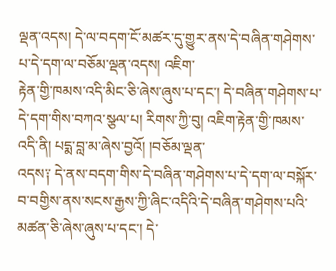ལྡན་འདས། དེ་ལ་བདག་ངོ་མཚར་དུ་གྱུར་ནས་དེ་བཞིན་གཤེགས་པ་དེ་དག་ལ་བཅོམ་ལྡན་འདས། འཇིག་
རྟེན་གྱི་ཁམས་འདི་མིང་ཅི་ཞེས་ཞུས་པ་དང་། དེ་བཞིན་གཤེགས་པ་དེ་དག་གིས་བཀའ་སྩལ་པ། རིགས་ཀྱི་བུ། འཇིག་རྟེན་གྱི་ཁམས་འདི་ནི། པདྨ་བླ་མ་ཞེས་བྱའོ། །བཅོམ་ལྡན་
འདས༑ དེ་ནས་བདག་གིས་དེ་བཞིན་གཤེགས་པ་དེ་དག་ལ་བསྐོར་བ་བགྱིས་ནས་སངས་རྒྱས་ཀྱི་ཞིང་འདིའི་དེ་བཞིན་གཤེགས་པའི་མཚན་ཅི་ཞེས་ཞུས་པ་དང་། དེ་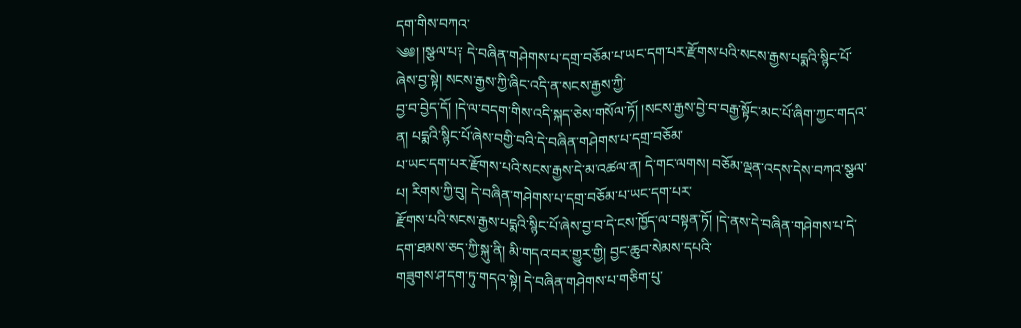དག་གིས་བཀའ་
༄༅། །སྩལ་པ༑ དེ་བཞིན་གཤེགས་པ་དགྲ་བཅོམ་པ་ཡང་དག་པར་རྫོགས་པའི་སངས་རྒྱས་པདྨའི་སྙིང་པོ་ཞེས་བྱ་སྟེ། སངས་རྒྱས་ཀྱི་ཞིང་འདི་ན་སངས་རྒྱས་ཀྱི་
བྱ་བ་བྱེད་དོ། །དེ་ལ་བདག་གིས་འདི་སྐད་ཅེས་གསོལ་ཏོ། །སངས་རྒྱས་བྱེ་བ་བརྒྱ་སྟོང་མང་པོ་ཞིག་ཀྱང་གདའ་ན། པདྨའི་སྙིང་པོ་ཞེས་བགྱི་བའི་དེ་བཞིན་གཤེགས་པ་དགྲ་བཅོམ་
པ་ཡང་དག་པར་རྫོགས་པའི་སངས་རྒྱས་དེ་མ་འཚལ་ན། དེ་གང་ལགས། བཅོམ་ལྡན་འདས་དེས་བཀའ་སྩལ་པ། རིགས་ཀྱི་བུ། དེ་བཞིན་གཤེགས་པ་དགྲ་བཅོམ་པ་ཡང་དག་པར་
རྫོགས་པའི་སངས་རྒྱས་པདྨའི་སྙིང་པོ་ཞེས་བྱ་བ་དེ་ངས་ཁྱོད་ལ་བསྟན་ཏོ། །དེ་ནས་དེ་བཞིན་གཤེགས་པ་དེ་དག་ཐམས་ཅད་ཀྱི་སྐུ་ནི། མི་གདའ་བར་གྱུར་གྱི། བྱང་ཆུབ་སེམས་དཔའི་
གཟུགས་ཤ་དག་ཏུ་གདའ་སྟེ། དེ་བཞིན་གཤེགས་པ་གཅིག་པུ་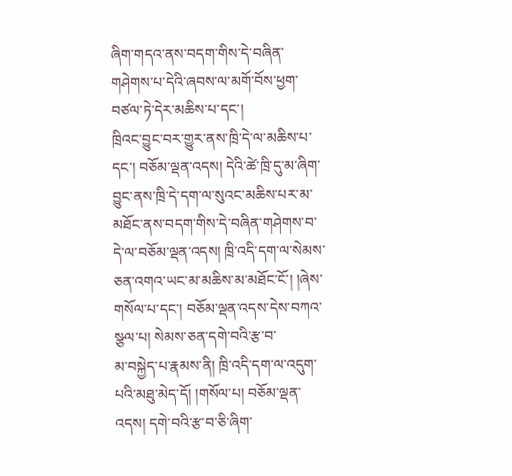ཞིག་གདའ་ནས་བདག་གིས་དེ་བཞིན་གཤེགས་པ་དེའི་ཞབས་ལ་མགོ་བོས་ཕྱག་བཙལ་ཏེ་དེར་མཆིས་པ་དང་།
ཁྲིའང་བྱུང་བར་གྱུར་ནས་ཁྲི་དེ་ལ་མཆིས་པ་དང་། བཅོམ་ལྡན་འདས། དེའི་ཚེ་ཁྲི་དུ་མ་ཞིག་བྱུང་ནས་ཁྲི་དེ་དག་ལ་སུའང་མཆིས་པར་མ་མཐོང་ནས་བདག་གིས་དེ་བཞིན་གཤེགས་བ་
དེ་ལ་བཅོམ་ལྡན་འདས། ཁྲི་འདི་དག་ལ་སེམས་ཅན་འགའ་ཡང་མ་མཆིས་མ་མཐོང་ངོ་། །ཞེས་གསོལ་པ་དང་། བཅོམ་ལྡན་འདས་དེས་བཀའ་སྩལ་པ། སེམས་ཅན་དགེ་བའི་རྩ་བ་
མ་བསྐྱེད་པ་རྣམས་ནི། ཁྲི་འདི་དག་ལ་འདུག་པའི་མཐུ་མེད་དོ། །གསོལ་པ། བཅོམ་ལྡན་འདས། དགེ་བའི་རྩ་བ་ཅི་ཞིག་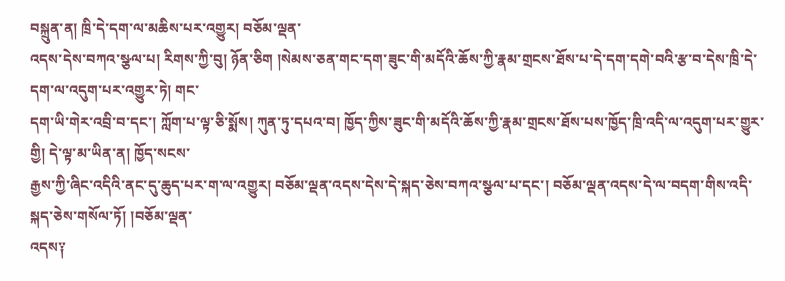བསྐྲུན་ན། ཁྲི་དེ་དག་ལ་མཆིས་པར་འགྱུར། བཅོམ་ལྡན་
འདས་དེས་བཀའ་སྩལ་པ། རིགས་ཀྱི་བུ། ཉོན་ཅིག །སེམས་ཅན་གང་དག་ཟུང་གི་མདོའི་ཆོས་ཀྱི་རྣམ་གྲངས་ཐོས་པ་དེ་དག་དགེ་བའི་རྩ་བ་དེས་ཁྲི་དེ་དག་ལ་འདུག་པར་འགྱུར་ཏེ། གང་
དག་ཡི་གེར་འབྲི་བ་དང་། ཀློག་པ་ལྟ་ཅི་སྨོས། ཀུན་ཏུ་དཔའ་བ། ཁྱོད་ཀྱིས་ཟུང་གི་མདོའི་ཆོས་ཀྱི་རྣམ་གྲངས་ཐོས་པས་ཁྱོད་ཁྲི་འདི་ལ་འདུག་པར་གྱུར་གྱི། དེ་ལྟ་མ་ཡིན་ན། ཁྱོད་སངས་
རྒྱས་ཀྱི་ཞིང་འདིའི་ནང་དུ་ཆུད་པར་ག་ལ་འགྱུར། བཅོམ་ལྡན་འདས་དེས་དེ་སྐད་ཅེས་བཀའ་སྩལ་པ་དང་། བཅོམ་ལྡན་འདས་དེ་ལ་བདག་གིས་འདི་སྐད་ཅེས་གསོལ་ཏོ། །བཅོམ་ལྡན་
འདས༑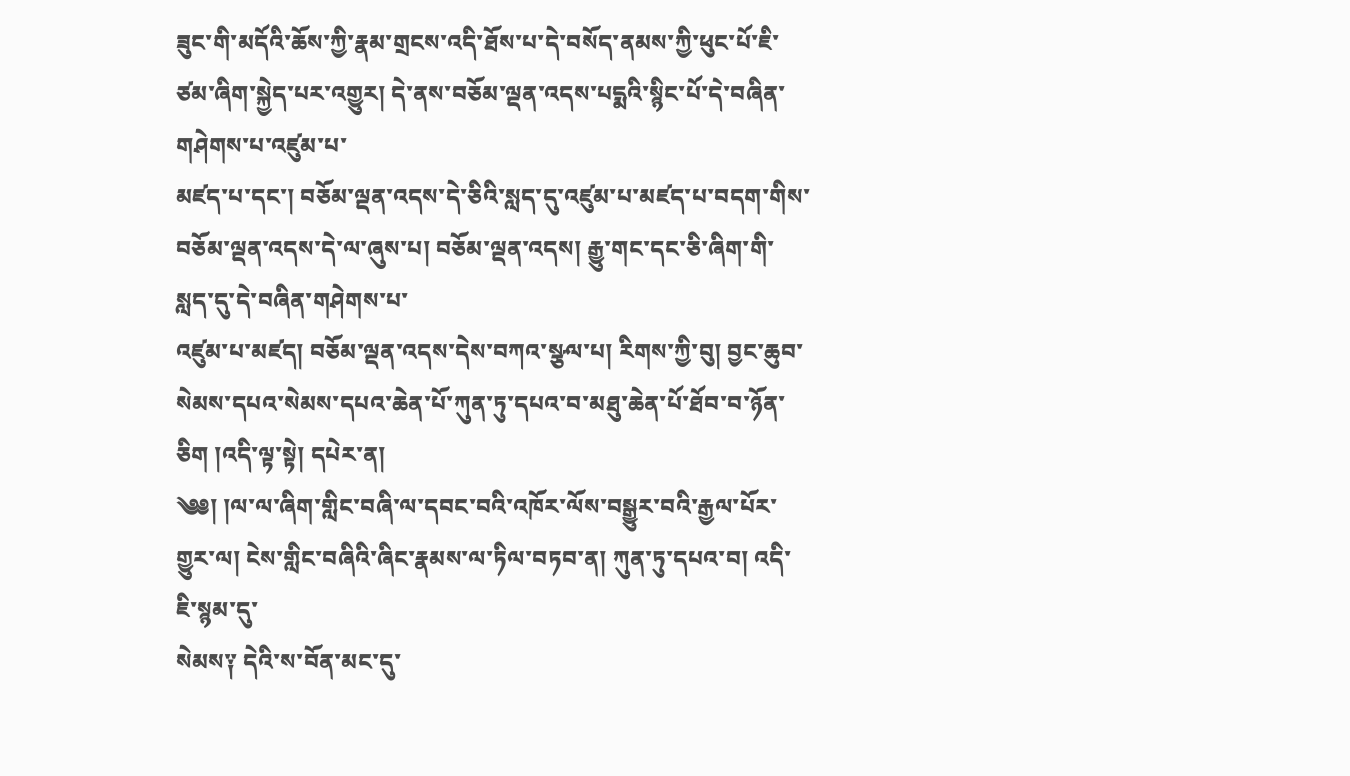ཟུང་གི་མདོའི་ཆོས་ཀྱི་རྣམ་གྲངས་འདི་ཐོས་པ་དེ་བསོད་ནམས་ཀྱི་ཕུང་པོ་ཇི་ཙམ་ཞིག་སྐྱེད་པར་འགྱུར། དེ་ནས་བཅོམ་ལྡན་འདས་པདྨའི་སྙིང་པོ་དེ་བཞིན་གཤེགས་པ་འཛུམ་པ་
མཛད་པ་དང་། བཅོམ་ལྡན་འདས་དེ་ཅིའི་སླད་དུ་འཛུམ་པ་མཛད་པ་བདག་གིས་བཅོམ་ལྡན་འདས་དེ་ལ་ཞུས་པ། བཅོམ་ལྡན་འདས། རྒྱུ་གང་དང་ཅི་ཞིག་གི་སླད་དུ་དེ་བཞིན་གཤེགས་པ་
འཛུམ་པ་མཛད། བཅོམ་ལྡན་འདས་དེས་བཀའ་སྩལ་པ། རིགས་ཀྱི་བུ། བྱང་ཆུབ་སེམས་དཔའ་སེམས་དཔའ་ཆེན་པོ་ཀུན་ཏུ་དཔའ་བ་མཐུ་ཆེན་པོ་ཐོབ་བ་ཉོན་ཅིག །འདི་ལྟ་སྟེ། དཔེར་ན།
༄༅། །ལ་ལ་ཞིག་གླིང་བཞི་ལ་དབང་བའི་འཁོར་ལོས་བསྒྱུར་བའི་རྒྱལ་པོར་གྱུར་ལ། ངེས་གླིང་བཞིའི་ཞིང་རྣམས་ལ་ཏིལ་བཏབ་ན། ཀུན་ཏུ་དཔའ་བ། འདི་ཇི་སྙམ་དུ་
སེམས༑ དེའི་ས་བོན་མང་དུ་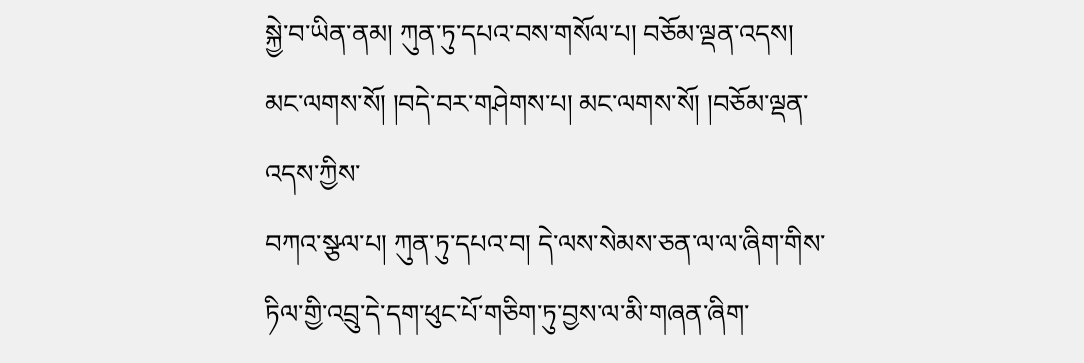སྐྱེ་བ་ཡིན་ནམ། ཀུན་ཏུ་དཔའ་བས་གསོལ་པ། བཅོམ་ལྡན་འདས། མང་ལགས་སོ། །བདེ་བར་གཤེགས་པ། མང་ལགས་སོ། །བཅོམ་ལྡན་འདས་ཀྱིས་
བཀའ་སྩལ་པ། ཀུན་ཏུ་དཔའ་བ། དེ་ལས་སེམས་ཅན་ལ་ལ་ཞིག་གིས་ཏིལ་གྱི་འབྲུ་དེ་དག་ཕུང་པོ་གཅིག་ཏུ་བྱས་ལ་མི་གཞན་ཞིག་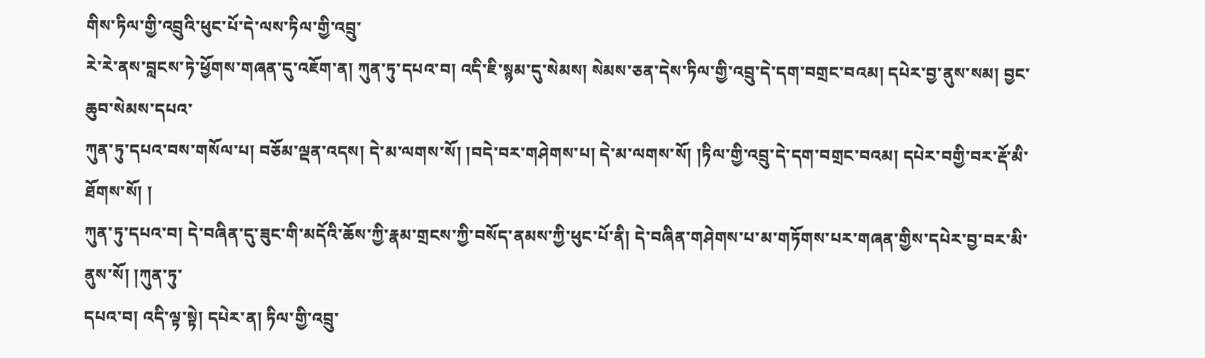གིས་ཏིལ་གྱི་འབྲུའི་ཕུང་པོ་དེ་ལས་ཏིལ་གྱི་འབྲུ་
རེ་རེ་ནས་བླངས་ཏེ་ཕྱོགས་གཞན་དུ་འཇོག་ན། ཀུན་ཏུ་དཔའ་བ། འདི་ཇི་སྙམ་དུ་སེམས། སེམས་ཅན་དེས་ཏིལ་གྱི་འབྲུ་དེ་དག་བགྲང་བའམ། དཔེར་བྱ་ནུས་སམ། བྱང་ཆུབ་སེམས་དཔའ་
ཀུན་ཏུ་དཔའ་བས་གསོལ་པ། བཅོམ་ལྡན་འདས། དེ་མ་ལགས་སོ། །བདེ་བར་གཤེགས་པ། དེ་མ་ལགས་སོ། །ཏིལ་གྱི་འབྲུ་དེ་དག་བགྲང་བའམ། དཔེར་བགྱི་བར་རྡོ་མི་ཐོགས་སོ། །
ཀུན་ཏུ་དཔའ་བ། དེ་བཞིན་དུ་ཟུང་གི་མདོའི་ཆོས་ཀྱི་རྣམ་གྲངས་ཀྱི་བསོད་ནམས་ཀྱི་ཕུང་པོ་ནི། དེ་བཞིན་གཤེགས་པ་མ་གཏོགས་པར་གཞན་གྱིས་དཔེར་བྱ་བར་མི་ནུས་སོ། །ཀུན་ཏུ་
དཔའ་བ། འདི་ལྟ་སྟེ། དཔེར་ན། ཏིལ་གྱི་འབྲུ་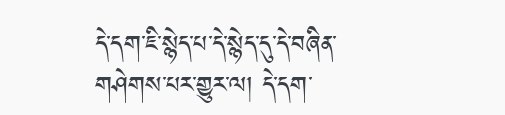དེ་དག་ཇི་སྙེད་པ་དེ་སྙེད་དུ་དེ་བཞིན་གཤེགས་པར་གྱུར་ལ། དེ་དག་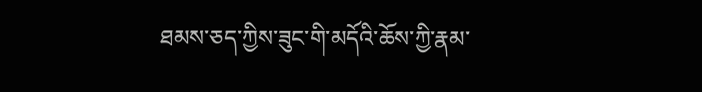ཐམས་ཅད་ཀྱིས་ཟུང་གི་མདོའི་ཆོས་ཀྱི་རྣམ་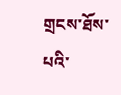གྲངས་ཐོས་པའི་